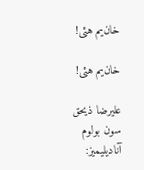خان‌یم هئی!

خان‌یم هئی!

علیرضا ذیحق
سون بولوم
آنادیلیمیز: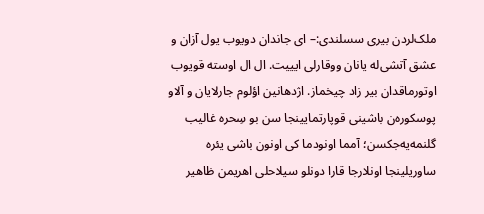ملک‌لردن بیری سسلندی:– ای جاندان دویوب یول آزان و عشق آتشی‌له یانان ووقارلی ایییت. ال ال اوسته قویوب اوتورماقدان بیر زاد چیخماز. اژدهانین اؤلوم جارلایان و آلاو پوسکوره‌ن باشینی قوپارتمایینجا سن بو سِحره غالیب گلنمه‌یه‌جکسن؛ آمما اونودما کی اونون باشی یئره ساوریلینجا اونلارجا قارا دونلو ‌سیلاحلی اهریمن ظاهیر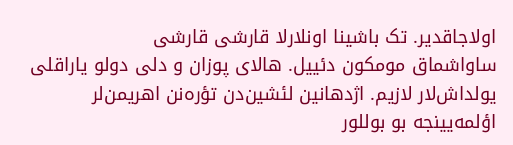اولاجاقدیر. تک باشینا اونلارلا قارشی قارشی ساواشماق ‌مومکون دئییل. هالای پوزان و دلی دولو یاراقلی یولداش‌‌لار ‌لازیم. اژدهانین ‌لئشین‌دن تؤره‌نن اهریمن‌لر اؤلمه‌یینجه بو بوللور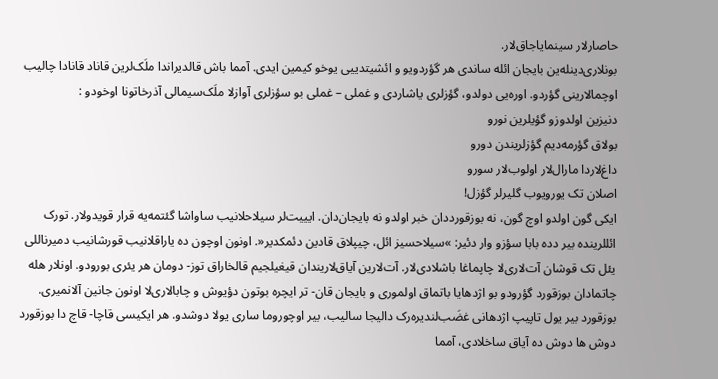حاصار‌‌لار ‌سینمایاجاق‌‌لار.
بونلاری‌دینله‌ین بایجان ائله ساندی هر گؤردویو و ائشیتدییی یوخو کیمین ایدی. آمما باش قالدیراندا ‌ملَک‌لرین قاناد قانادا چالیب اوچما‌‌لارینی گؤردو. اوره‌یی دولدو، گؤزلری یاشاردی و غملی – غملی بو سؤزلری آوازلا ‌ملَک‌سیمالی آذرخاتونا اوخودو :
دنیزین اولدوزو گؤیلرین ‌نورو
بولاق گؤرمه‌دیم گؤزلریندن دورو
داغ‌‌لاردا ‌مارال‌‌‌لار اولوب‌‌لار سورو
اصلان تک یورویوب گلیرلر گؤزل!
ایکی گون اولدو اوچ گون، ‌نه بوزقورددان خبر اولدو ‌نه بایجان‌دان. ایییت‌لر سیلاحلانیب ساواشا گئتمه‌یه قرار قویدو‌‌لار. تورک ائللرینده بیر دده بابا سؤزو وار دئیر: »سیلاحسیز ائل، چیپلاق قادین دئمکدیر«. اونون اوچون ده یاراقلانیب قورشانیب دمیر‌ناللی یئل تک قوشان آت‌‌لاری‌لا چاپماغا باشلادی‌‌لار. آت‌‌لارین آیاق‌‌لاریندان قیغیلجیم قالخاراق توز- دومان هر یئری بورودو. اونلار هله چاتمادان بوزقورد گؤرودو بو اژدهایا باتماق اولموری و بایجان قان- تر ایچره بوتون دؤیوش و چابا‌‌لاری‌لا اونون جانین آلانمیری. بوزقورد بیر یول تاپیپ اژدهانی غضَب‌لندیره‌رک دالیجا سالیب، بیر اوچوروما ساری یولا دوشدو. هر ایکیسی قاچا- قاچ دا بوزقورد دوش ها دوش ده آیاق ساخلادی، آمما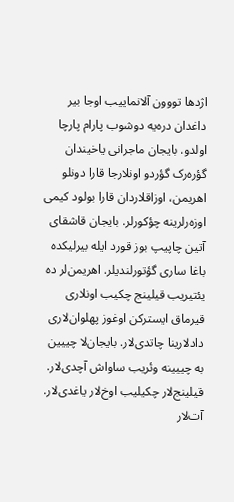اژدها تووون آلانماییب اوجا بیر داغدان دره‌یه دوشوب پارام پارچا اولدو. بایجان ‌ماجرانی یاخیندان گؤره‌رک گؤردو اونلارجا قارا دونلو اهریمن، اوزاقلاردان قارا بولود کیمی اوزه‌رلرینه چؤکورلر. بایجان قاشقای آتین چاپیپ بوز قورد ایله بیرلیکده باغا ساری گؤتورلندیلر. اهریمن‌لر ده یئتیریب قیلینج چکیب اونلاری قیرماق ایسترکن اوغوز پهلوان‌‌‌لاری داد‌‌لارینا چاتدی‌‌لار. بایجان‌لا چییین به چییینه وئریب ساواش آچدی‌‌لار. قیلینج‌‌‌لار چکیلیب اوخ‌‌لار یاغدی‌‌لار. آت‌‌لار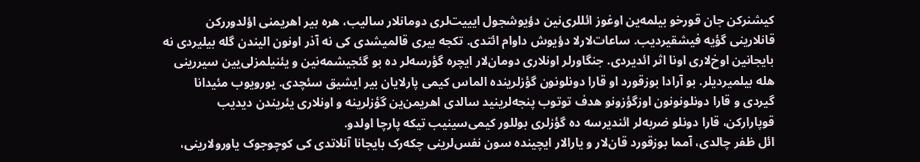کیشنرکن جان قورخو بیلمه‌ین اوغوز ائللری‌نین دؤیوشجول ایییت‌لری دومانلار سالیب، هره بیر اهریمنی اؤلدوررکن قانلارینی گؤیه فیشقیردیب. ساعات‌‌لارلا دؤیوش داوام ائتدی. تکجه بیری قالمیشدی کی ‌نه آذر اونون الیندن گله بیلیردی ‌نه بایجانین اوخ‌‌لاری اونا اثر ائدیردی. جنگاورلر اونلاری دومان‌‌لار ایچره گؤرسه‌لر ده بو گئجیشمه‌نین و یئنیلمز‌لی‌یین ‌سیررینی هله بیلمیردیلر. بو آرادا بوزقورد او قارا دونلونون گؤزلرینده الماس کیمی پارلایان بیر ایشیق سئچدی. یورویوب‌ مئیدانا گیردی و قارا دونلونو‌نون اوزگؤزونو هدف توتوب پنجه‌لرینید سالدی اهریمن‌ین گؤزلرینه و اونلاری یئریندن ‌دیدیب قوپارارکن، قارا دونلو ضربه‌لر ائندیرسه ده گؤزلری بوللور کیمی‌سینیب تیکه پارچا اولدو.
ائل ظفر چالدی، آمما بوزقورد قان‌‌لار و یارا‌‌لار ایچینده سون ‌نفس‌لرینی چکه‌رک بایجانا آنلاتدی کی کوچوجوک یاورو‌‌لارینی،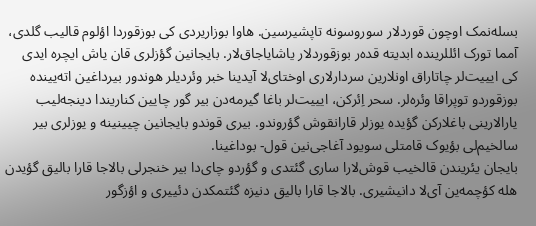بسله‌نمک اوچون قورد‌‌‌لار سوروسونه تاپشیرسین. هاوا بوزاریردی کی بوزقوردا اؤلوم قالیب گلدی، آمما تورک ائللرینده ابدیته قده‌ر بوزقورد‌‌لار یاشایاجاق‌‌لار. بایجانین گؤزلری قان یاش ایچره ایدی کی ایییت‌لر چاتاراق اونلارین سردار‌‌لاری اوختای‌لا آیدینا خبر وئردیلر هوندور بیرداغین اته‌یینده بوزقوردو توپراقا وئره‌لر. سحر اِئرکن، ایییت‌لر باغا گیرمه‌دن بیر گور چایین کناریندا‌ دینجه‌لیب یارا‌‌لارینی باغلارکن گؤیده یوزلر قارانقوش گؤروندو. بیری قوندو بایجانین چیینینه و یوزلری بیر سالخیم‌لی بؤیوک قامتلی سویود آغاجی‌نین قول- بوداغینا.
بایجان یئریندن قالخیب قوش‌‌لارا ساری گئتدی و گؤردو چای‌دا بیر خنجرلی بالاجا قارا بالیق گؤیدن هله کؤچمه‌ین آی‌لا ‌دانیشیری. بالاجا قارا بالیق ‌دنیزه گئتمکدن دئییری و اؤزگور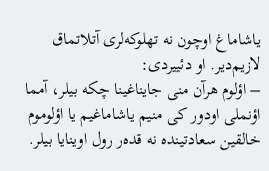یاشاماغ اوچون ‌نه تهلوکه‌لری آتلاتماق‌ لازیم‌دیر. او دئییردی:
– اؤلوم هرآن‌ منی جایناغینا چکه بیلر، آمما اؤنملی اودور کی ‌منیم یاشاماغیم یا اؤلوموم خالقین سعادتینده ‌نه قده‌ر رول اوینایا بیلر.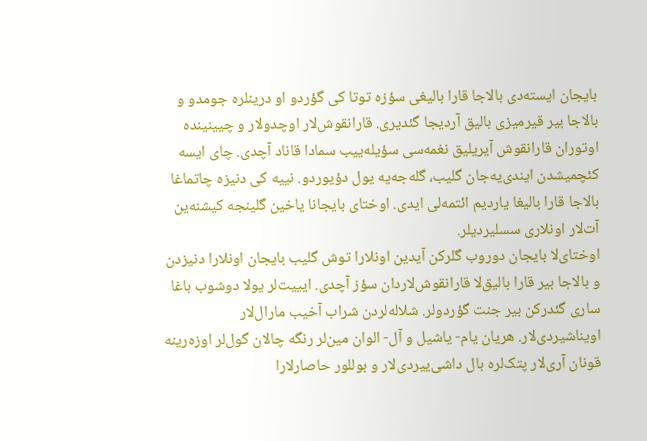بایجان ایسته‌دی بالاجا قارا بالیغی سؤزه توتا کی گؤردو او درینلره جومدو و بالاجا بیر قیرمیزی بالیق آردیجا گئدیری. قارانقوش‌‌‌لار اوچدو‌‌لار و چیینینده اوتوران قارانقوش آیریلیق‌ نغمه‌سی سؤیله‌ییب سمادا قاناد آچدی. چای ایسه کئچمیشدن ایندی‌یه‌جان گلیب، گله‌جه‌یه یول دؤیوردو. نییه کی ‌دنیزه چاتماغا بالاجا قارا بالیغا یاردیم ائتمه‌لی ایدی. اوختای بایجانا یاخین گلینجه کیشنه‌ین آت‌‌لار اونلاری سسلیردیلر.
اوختای‌لا بایجان دوروب گلرکن آیدین اونلارا توش گلیب بایجان اونلارا‌ دنیزدن و بالاجا بیر قارا بالیق‌لا قارانقوش‌‌‌لاردان سؤز آچدی. ایییت‌لر یولا دوشوب باغا ساری گئدرکن بیر جنت گؤردولر. شلاله‌لردن شراب آخیب‌ مارال‌‌‌لار اویناشیردی‌‌لار. هریان یام- یاشیل و آل- الوان ‌مین‌لر رنگه چالان گول‌لر اوزه‌رینه قونان آری‌‌‌لار پتک‌لره بال داشی‌ییردی‌‌لار و بوللور حاصار‌‌لارا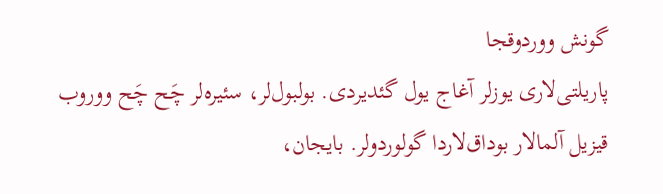گونش ووردوقجا
پاریلتی‌‌‌لاری یوزلر آغاج یول گئدیردی. بولبول‌لر، سئیره‌لر چَح چَح ووروب قیزیل آلما‌‌لار بوداق‌‌‌لاردا گولوردولر. بایجان،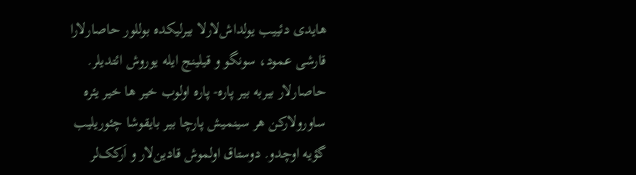هایدی دئییب یولداش‌‌‌لارلا بیرلیکده بوللور حاصار‌‌لارا قارشی عمود، سونگو و قیلینج ایله یوروش ائتدیلر. حاصار‌‌لار بیربه بیر پاره- پاره اولوب خیر ها خیر یئره ساورو‌‌لارکن هر ‌سینمیش پارچا بیر بایقوشا چئوریلیب گؤیه اوچدو. دوستاق اولموش قادین‌‌‌لار و اَرکک‌لر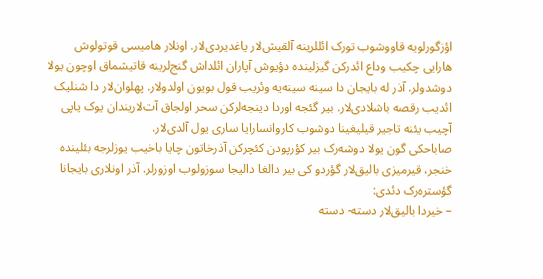اؤزگورلویه قاووشوب تورک ائللرینه آلقیش‌‌‌لار یاغدیردی‌‌لار. اونلار هامیسی قوتولوش هارایی چکیب وداع ائدرکن گیزلینده دؤیوش آپاران ائلداش گنج‌لرینه قاتیشماق اوچون یولا دوشدولر. آذر له بایجان دا ‌سینه ‌سینه‌یه وئریب قول بویون اولدو‌‌لار. پهلوان‌‌‌لار دا شنلیک ائدیب رقصه باشلادی‌‌لار. بیر گئجه اوردا ‌دینجه‌لرکن سحر اولجاق آت‌‌لاریندان یوک یاپی آچیب یئنه تاجیر قیلیغینا دوشوب کاروانسارایا ساری یول آلدی‌‌لار.
صاباحکی گون یولا دوشه‌رک بیر کؤرپودن کئچرکن آذرخاتون چایا باخیب یوزلرجه بئلینده خنجر، قیرمیزی بالیق‌‌‌لار گؤردو کی بیر دالغا دالیجا سوزولوب اوزورلر. آذر اونلاری بایجانا گؤستره‌رک دئدی:
– خیردا بالیق‌‌‌لار دسته- دسته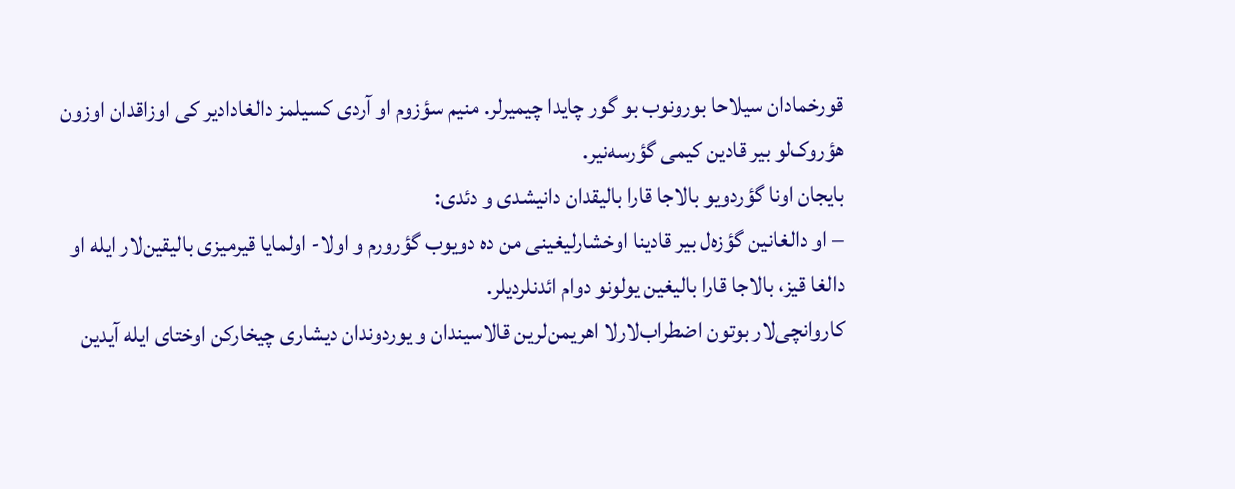قورخمادان ‌سیلاحا بورونوب بو گور چایدا چیمیرلر. منیم سؤزوم او آردی کسیلمز دالغادا‌دیر کی اوزاقدان اوزون هؤروک‌لو بیر قادین کیمی گؤرسه‌نیر.
بایجان اونا گؤردویو بالاجا قارا بالیقدان ‌دانیشدی و دئدی:
– او دالغانین گؤزه‌ل بیر قادینا اوخشارلیغینی ‌من ده دویوب گؤرورم و اولا- اولمایا قیرمیزی بالیقین‌‌‌لار ایله او دالغا قیز، بالاجا قارا بالیغین یولونو دوام ائدنلردیلر.
کاروانچی‌‌‌لار بوتون اضطراب‌‌‌لارلا اهریمن‌لرین قالاسیندان و یوردوندان دیشاری چیخارکن اوختای ایله آیدین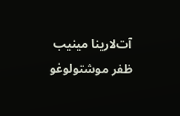آت‌‌لارینا‌ مینیب ظفر ‌موشتولوغو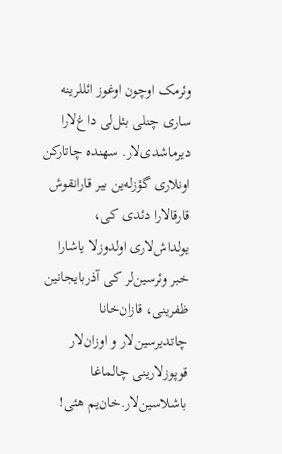وئرمک اوچون اوغوز ائللرینه ساری چنلی بئل‌لی داغ‌‌لارا‌ دیرماشدی‌‌لار. سهنده چاتارکن اونلاری گؤزله‌ین بیر قارانقوش قارقا‌‌لارا دئدی کی، یولداش‌‌لاری اولدوزلا یاشارا خبر وئرسین‌لر کی آذربایجانین ظفرینی، قازان‌خانا چاتدیرسین‌‌لار و اوزان‌‌لار قوپوز‌‌لارینی چالماغا باشلاسین‌‌‌لار.خان‌یم هئی!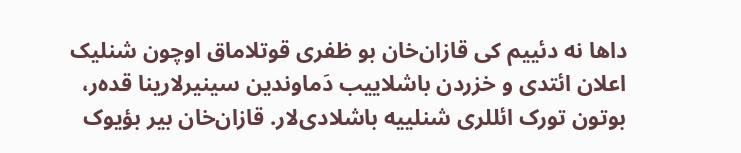داها ‌نه دئییم کی قازان‌خان بو ظفری قوتلاماق اوچون شنلیک اعلان ائتدی و خزردن باشلاییب دَماوندین ‌سینیر‌‌لارینا قده‌ر، بوتون تورک ائللری شنلییه باشلادی‌‌لار. قازان‌خان بیر بؤیوک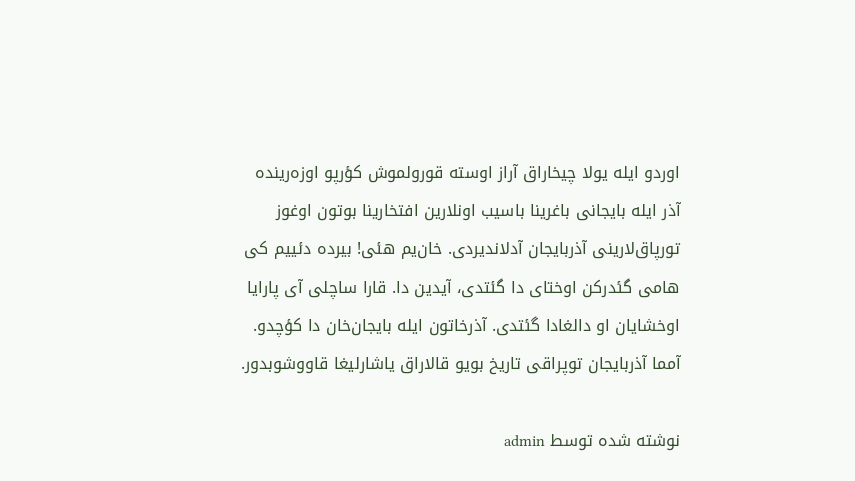اوردو ایله یولا چیخاراق آراز اوسته قورولموش کؤرپو اوزه‌رینده آذر ایله بایجانی باغرینا باسیب اونلارین افتخارینا بوتون اوغوز تورپاق‌‌لارینی آذربایجان آدلاندیردی. خان‌یم هئی! بیرده دئییم کی هامی گئدرکن اوختای دا گئتدی، آیدین دا. قارا ساچلی آی پارایا اوخشایان او دالغادا گئتدی. آذرخاتون ایله بایجان‌خان دا کؤچدو. آمما آذربایجان توپراقی تاریخ بویو قا‌‌لاراق یاشارلیغا قاووشوبدور.

نوشته شده توسط admin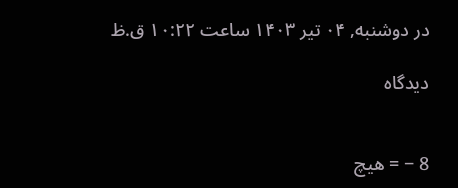در دوشنبه, ۰۴ تیر ۱۴۰۳ ساعت ۱۰:۲۲ ق.ظ

دیدگاه


8 − = هیچ